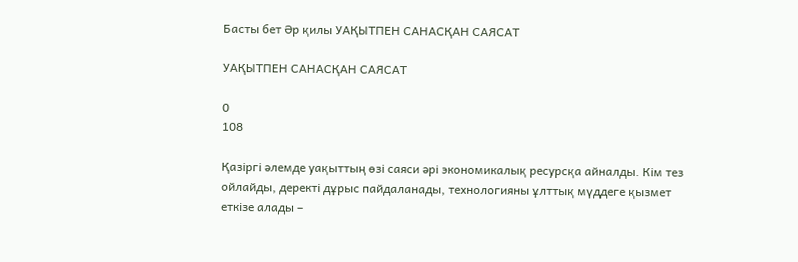Басты бет Әр қилы УАҚЫТПЕН САНАСҚАН САЯСАТ

УАҚЫТПЕН САНАСҚАН САЯСАТ

0
108

Қазіргі әлемде уақыттың өзі саяси әрі экономикалық ресурсқа айналды. Кім тез ойлайды, деректі дұрыс пайдаланады, технологияны ұлттық мүддеге қызмет еткізе алады –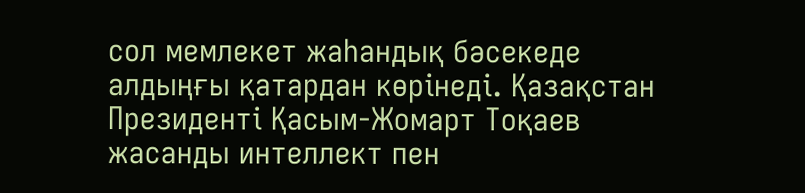сол мемлекет жаһандық бәсекеде алдыңғы қатардан көрінеді. Қазақстан Президенті Қасым-Жомарт Тоқаев жасанды интеллект пен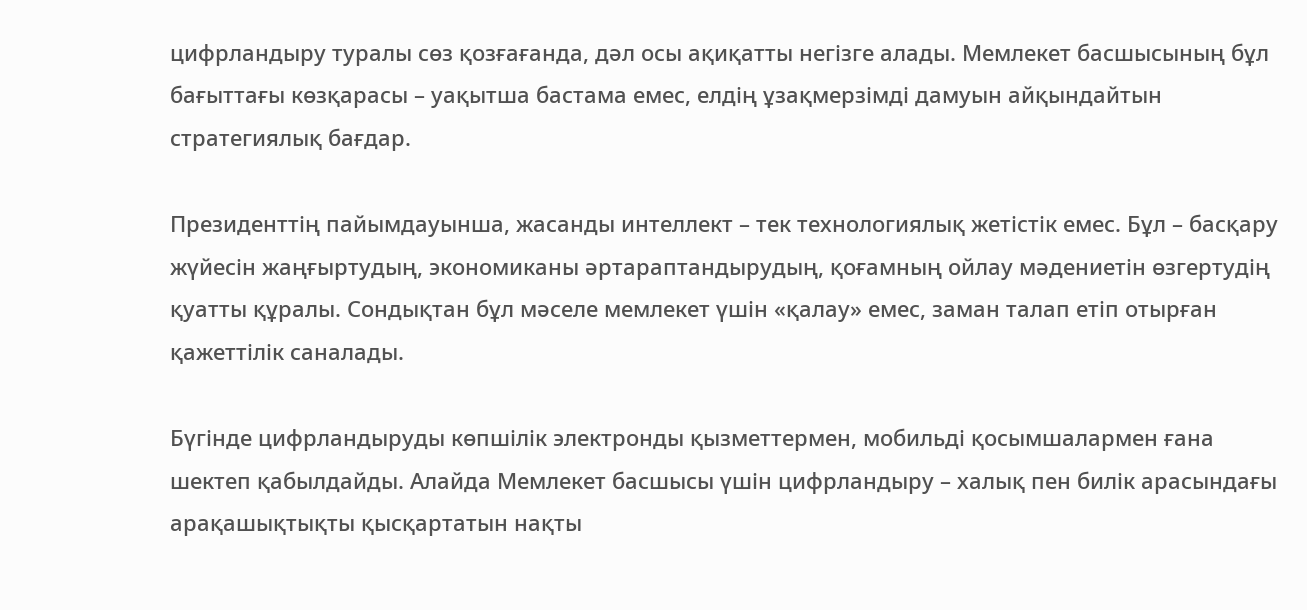цифрландыру туралы сөз қозғағанда, дәл осы ақиқатты негізге алады. Мемлекет басшысының бұл бағыттағы көзқарасы – уақытша бастама емес, елдің ұзақмерзімді дамуын айқындайтын стратегиялық бағдар.

Президенттің пайымдауынша, жасанды интеллект – тек технологиялық жетістік емес. Бұл – басқару жүйесін жаңғыртудың, экономиканы әртараптандырудың, қоғамның ойлау мәдениетін өзгертудің қуатты құралы. Сондықтан бұл мәселе мемлекет үшін «қалау» емес, заман талап етіп отырған қажеттілік саналады.

Бүгінде цифрландыруды көпшілік электронды қызметтермен, мобильді қосымшалармен ғана шектеп қабылдайды. Алайда Мемлекет басшысы үшін цифрландыру – халық пен билік арасындағы арақашықтықты қысқартатын нақты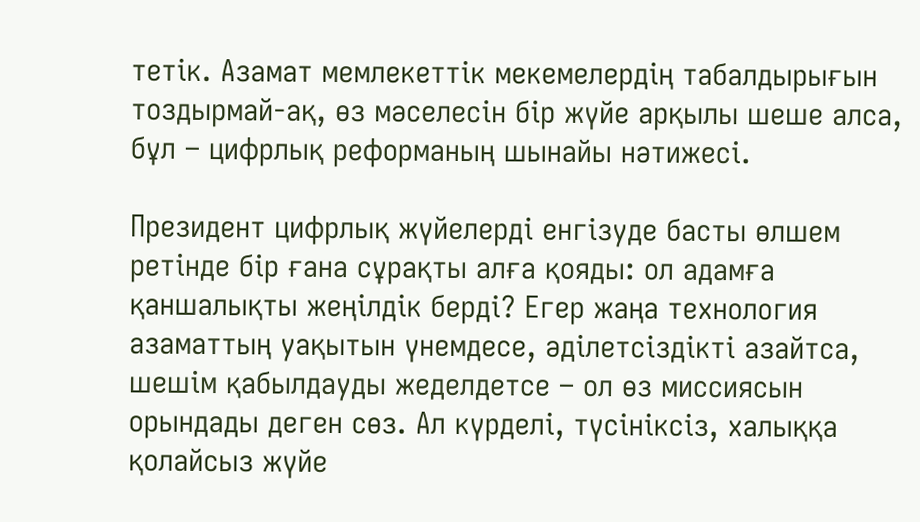тетік. Азамат мемлекеттік мекемелердің табалдырығын тоздырмай-ақ, өз мәселесін бір жүйе арқылы шеше алса, бұл – цифрлық реформаның шынайы нәтижесі.

Президент цифрлық жүйелерді енгізуде басты өлшем ретінде бір ғана сұрақты алға қояды: ол адамға қаншалықты жеңілдік берді? Егер жаңа технология азаматтың уақытын үнемдесе, әділетсіздікті азайтса, шешім қабылдауды жеделдетсе – ол өз миссиясын орындады деген сөз. Ал күрделі, түсініксіз, халыққа қолайсыз жүйе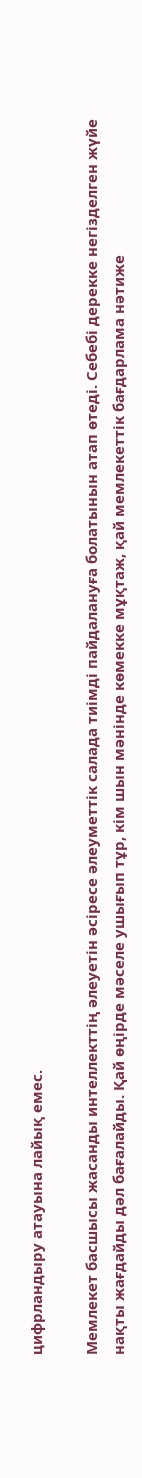цифрландыру атауына лайық емес.

Мемлекет басшысы жасанды интеллекттің әлеуетін әсіресе әлеуметтік салада тиімді пайдалануға болатынын атап өтеді. Себебі дерекке негізделген жүйе нақты жағдайды дәл бағалайды. Қай өңірде мәселе ушығып тұр, кім шын мәнінде көмекке мұқтаж, қай мемлекеттік бағдарлама нәтиже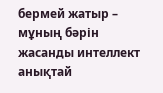бермей жатыр – мұның бәрін жасанды интеллект анықтай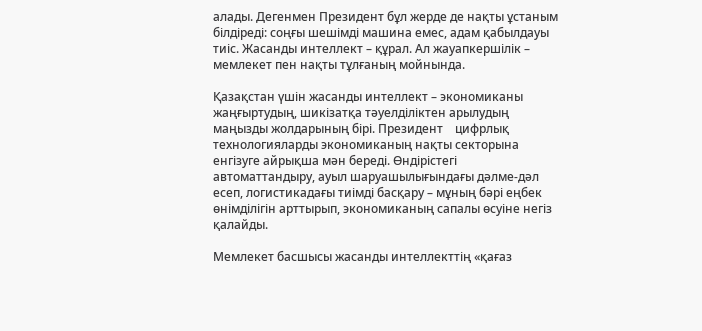алады. Дегенмен Президент бұл жерде де нақты ұстаным білдіреді: соңғы шешімді машина емес, адам қабылдауы тиіс. Жасанды интеллект – құрал. Ал жауапкершілік – мемлекет пен нақты тұлғаның мойнында.

Қазақстан үшін жасанды интеллект – экономиканы жаңғыртудың, шикізатқа тәуелділіктен арылудың маңызды жолдарының бірі. Президент    цифрлық технологияларды экономиканың нақты секторына енгізуге айрықша мән береді. Өндірістегі автоматтандыру, ауыл шаруашылығындағы дәлме-дәл есеп, логистикадағы тиімді басқару – мұның бәрі еңбек өнімділігін арттырып, экономиканың сапалы өсуіне негіз қалайды.

Мемлекет басшысы жасанды интеллекттің «қағаз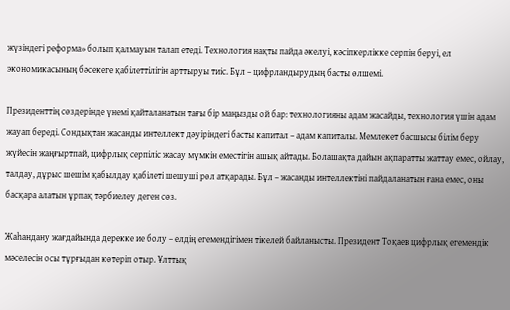жүзіндегі реформа» болып қалмауын талап етеді. Технология нақты пайда әкелуі, кәсіпкерлікке серпін беруі, ел экономикасының бәсекеге қабілеттілігін арттыруы тиіс. Бұл – цифрландырудың басты өлшемі.

Президенттің сөздерінде үнемі қайталанатын тағы бір маңызды ой бар: технологияны адам жасайды, технология үшін адам жауап береді. Сондықтан жасанды интеллект дәуіріндегі басты капитал – адам капиталы. Мемлекет басшысы білім беру жүйесін жаңғыртпай, цифрлық серпіліс жасау мүмкін еместігін ашық айтады. Болашақта дайын ақпаратты жаттау емес, ойлау, талдау, дұрыс шешім қабылдау қабілеті шешуші рөл атқарады. Бұл – жасанды интеллектіні пайдаланатын ғана емес, оны басқара алатын ұрпақ тәрбиелеу деген сөз.

Жаһандану жағдайында дерекке ие болу – елдің егемендігімен тікелей байланысты. Президент Тоқаев цифрлық егемендік мәселесін осы тұрғыдан көтеріп отыр. Ұлттық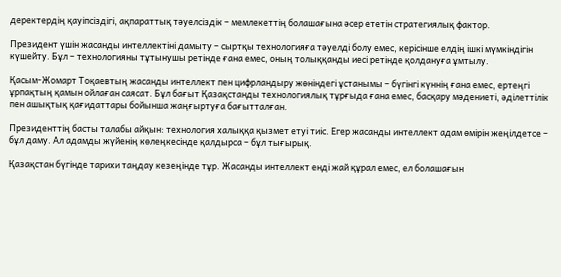деректердің қауіпсіздігі, ақпараттық тәуелсіздік – мемлекеттің болашағына әсер ететін стратегиялық фактор.

Президент үшін жасанды интеллектіні дамыту – сыртқы технологияға тәуелді болу емес, керісінше елдің ішкі мүмкіндігін күшейту. Бұл – технологияны тұтынушы ретінде ғана емес, оның толыққанды иесі ретінде қолдануға ұмтылу.

Қасым-Жомарт Тоқаевтың жасанды интеллект пен цифрландыру жөніндегі ұстанымы – бүгінгі күннің ғана емес, ертеңгі ұрпақтың қамын ойлаған саясат. Бұл бағыт Қазақстанды технологиялық тұрғыда ғана емес, басқару мәдениеті, әділеттілік пен ашықтық қағидаттары бойынша жаңғыртуға бағытталған.

Президенттің басты талабы айқын: технология халыққа қызмет етуі тиіс. Егер жасанды интеллект адам өмірін жеңілдетсе – бұл даму. Ал адамды жүйенің көлеңкесінде қалдырса – бұл тығырық.

Қазақстан бүгінде тарихи таңдау кезеңінде тұр. Жасанды интеллект енді жай құрал емес, ел болашағын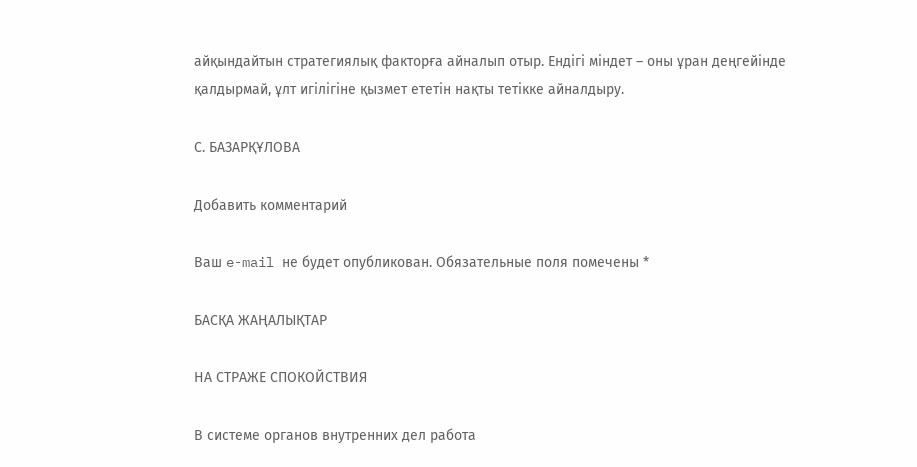айқындайтын стратегиялық факторға айналып отыр. Ендігі міндет – оны ұран деңгейінде қалдырмай, ұлт игілігіне қызмет ететін нақты тетікке айналдыру.

С. БАЗАРҚҰЛОВА

Добавить комментарий

Ваш e-mail не будет опубликован. Обязательные поля помечены *

БАСҚА ЖАҢАЛЫҚТАР

НА СТРАЖЕ СПОКОЙСТВИЯ

В системе органов внутренних дел работа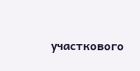участкового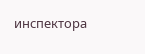инспектора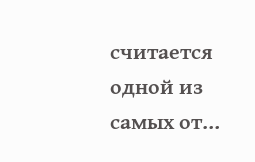считается одной из самых от…